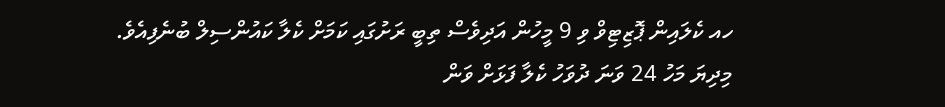ހއ ކެލައިން ޕޮޒިޓިވް ވި 9 މީހުން އަދިވެސް ތިބީ ރަށުގައި ކަމަށް ކެލާ ކައުންސިލް ބުނެފިއެވެ.
މިދިޔަ މަހު 24 ވަނަ ދުވަހު ކެލާ ފަޅަށް ވަން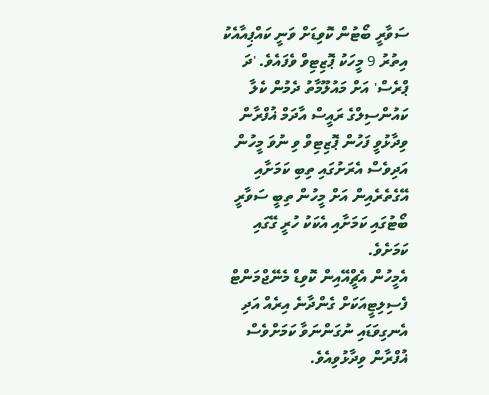ސަވާރީ ބޯޓުން ކޮވިޑަށް ވަނީ ކައްޕިއާއެކު އިތުރު 9 މީހަކު ޕޮޒިޓިވް ވެފައެވެ. 'ދަ ޕްރެސް' އަށް މައުލޫމާތު ދެމުން ކެލާ ކައުންސިލްގެ ރައީސް އާދަމް ޣުފްރާން ވިދާޅުވީ ފަހުން ޕޮޒިޓިވް ވި ނުވަ މީހުން އަދިވެސް އެރަށުގައި ތިބި ކަމަށާއި އޭގެތެރެއިން އަށް މީހުން ތިބީ ސަވާރީ ބޯޓުގައި ކަމަށާއި އެކަކު ހުރީ ގޭގައި ކަމަށެވެ.
އެމީހުން އެޗްީއޭއިން ކޮވިޑް މެނޭޖްމަންޓް ފެސިލިޓީއަކަށް ގެންދާނެ އިރެއް އަދި އެނގިވަޑައި ނުގަންނަވާ ކަމަށްވެސް ޣުފްރާން ވިދާޅުވިއެވެ.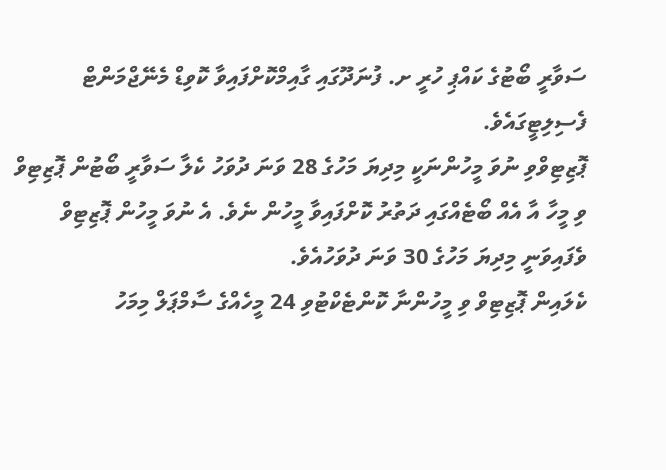ސަވާރީ ބޯޓުގެ ކައްޕި ހުރީ ށ. ފުނަދޫގައި ގާއިމްކޮށްފައިވާ ކޮވިޑް މެނޭޖްމަންޓް ފެސިލިޓީގައެވެ.
ޕޮޒިޓިވްވި ނުވަ މީހުންނަކީ މިދިޔަ މަހުގެ 28 ވަނަ ދުވަހު ކެލާ ސަވާރީ ބޯޓުން ޕޮޒިޓިވް ވި މީހާ އާ އެއް ބޯޓެއްގައި ދަތުރު ކޮށްފައިވާ މީހުން ނެވެ. އެ ނުވަ މީހުން ޕޮޒިޓިވް ވެފައިވަނީ މިދިޔަ މަހުގެ 30 ވަނަ ދުވަހުއެވެ.
ކެލައިން ޕޮޒިޓިވް ވި މީހުންނާ ކޮންޓެކްޓުވި 24 މީހެއްގެ ސާމްޕަލް މިމަހު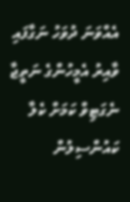އެއްވަނަ ދުވަހު ނަގާފައި ވާއިރު އެމީހުންގެ ނަތީޖާ ނެގަޓިވް ކަމަށް ކެލާ ކައުންސިލުން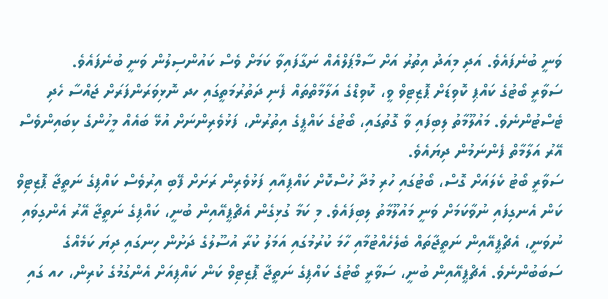ވަނީ ބުނެފައެވެ. އަދި މިއަދު އިތުރު އަށް ސާމްޕަލްއެއް ނަގާފައިވާ ކަމަށް ވެސް ކައުންސިލުން ވަނީ ބުނެފައެވެ.
ސަވާރީ ބޯޓުގެ ކައްޕި ކޮވިޑަށް ޕޮޒިޓިވް ވީ، ކޮވިޑްގެ އަލާމާތްތައް ފެނި ދަތުރުމަތީގައި ހދ ނޮޅިވަރަންފަރަށް ޖައްސާ ހެދި ޓެސްޓުންނެވެ. މައުލޫމާތު ލިބިފައި ވާ ގޮތުގައި، ބޯޓުގެ ކައްޕީގެ އިތުރުން، ފަޅުވެރިންނަށް އުޅޭ ބައެއް މީހުންގެ ކިބައިންވެސް އޭރު އަލާމާތް ފެންނަމުން ދިޔައެވެ.
ސަވާރީ ބޯޓު ކެލައަށް ގޮސް، ބޯޓުގައި ހުރި މުދާ ހުސްކޮށް ކައްޕިއާއި ފަޅުވެރިން ރަށަށް ފޭބި އިރުވެސް ކައްޕިގެ ނަތީޖާ ޕޮޒިޓިވް ކަން އެނގިފައި ނުވާކަމަށް ވަނީ މައުލޫމާތު ލިބިފައެވެ. މި ކަމާ ގުޅިގެން އެޗްޕީއޭއިން ބުނީ، ކައްޕިގެ ނަތީޖާ އޭރު އެންގިވައި ނުވަނީ، އެޗްޕީއޭއިން ނަތީޖާތައް ބެލެހެއްޓުމާއި ހާމަ ކުރުމުގައި އަމަލު ކުރާ އުސޫލުގެ ދަށުން ހިނގައި ދިޔަ ކަމެއްގެ ސަބަބުންނެވެ. އެޗްޕީއޭއިން ބުނީ، ސަވާރީ ބޯޓުގެ ކައްޕިގެ ނަތީޖާ ޕޮޒިޓިވް ކަން ކައްޕިއަށް އެންގުމުގެ ކުރިން، ހއ ގައި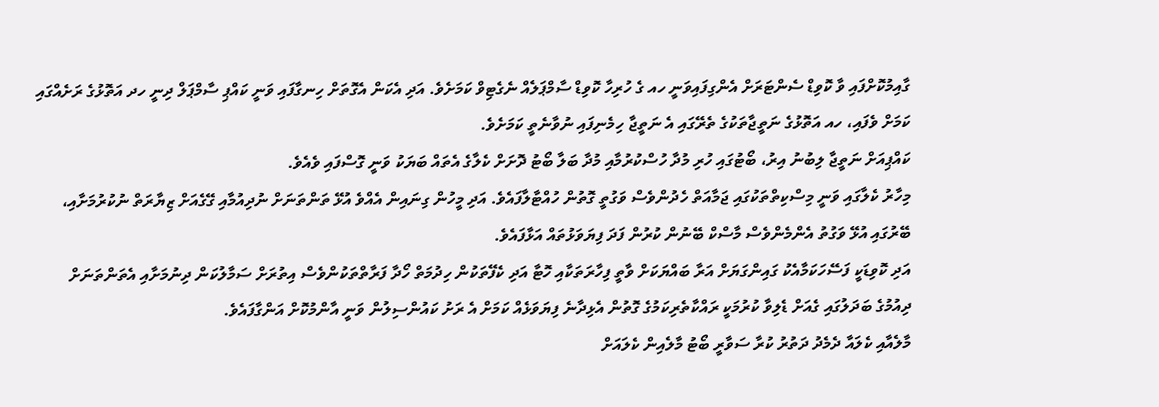ގާއިމުކޮށްފައި ވާ ކޮވިޑް ސެންޓަރަށް އެންގިފައިވަނީ ހއ ގެ ހުރިހާ ކޮވިޑް ސާމްޕަލެއް ނެގެޓިވް ކަމަށެވެ. އަދި އެކަން އެގޮތަށް ހިނގާފައި ވަނީ ކައްޕި ސާމްޕަލް ދިނީ ހދ އަތޮޅުގެ ރަށެއްގައި ކަމަށް ވެފައި، ހއ އަތޮޅުގެ ނަތީޖާތަކުގެ ތެރޭގައި އެ ނަތީޖާ ހިމެނިފައި ނުވާނެތީ ކަމަށެވެ.
ކައްޕިއަށް ނަތީޖާ ލިބުނު އިރު، ބޯޓުގައި ހުރި މުދާ ހުސްކުރުމާއި މުދާ ބަލާ ބޯޓު ދޮށަށް ކެލާގެ އެތައް ބަޔަކު ވަނީ ގޮސްފައި ވެއެވެ.
މިހާރު ކެލާގައި ވަނީ މިސްކިތްތަކުގައި ޖަމާއަތް ހެދުންވެސް ވަގުތީ ގޮތުން ހުއްޓާލާފައެވެ. އަދި މީހުން ގިނައިން އެއްވެ އުޅޭ ތަންތަނަށް ނުދިއުމާއި ގޭގެއަށް ޒިޔާރަތް ނުކުރުމަށާއި، ބޭރުގައި އުޅޭ ވަގުތު އެންމެންވެސް މާސްކް ބޭނުން ކުރުން ފަދަ ފިޔަވަޅުތައް އަޅާފައެވެ.
އަދި ކޮވިޑަކީ ފަސޭހަކަމާއެކު ގައިންގަޔަށް އަރާ ބައްޔަކަށް ވާތީ ފިހާރަތަކާއި ހޮޓާ އަދި ކެފޭތަކުން ހިދުމަތް ހޯދާ ފަރާތްތަކުންވެސް އިތުރަށް ސަމާލުކަން ދިނުމަށާއި އެތަންތަނަށް ދިއުމުގެ ބަދަލުގައި ގެއަށް ޑެލިވާ ކުރުމަކީ ރައްކާތެރިކަމުގެ ގޮތުން އެޅިދާނެ ފިޔަވަޅެއް ކަމަށް އެ ރަށު ކައުންސިލުން ވަނީ އާންމުކޮށް އަންގާފައެވެ.
މާލެއާއި ކެލައާ ދެމެދު ދަތުރު ކުރާ ސަވާރީ ބޯޓު މާލެއިން ކެލައަށް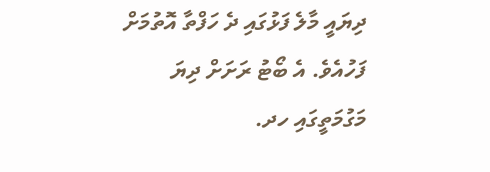ދިޔައީ މާލެ ފަޅުގައި ދެ ހަފްތާ އޮތުމަށް ފަހުއެވެ. އެ ބޯޓު ރަށަށް ދިޔަ މަގުމަތީގައި ހދ.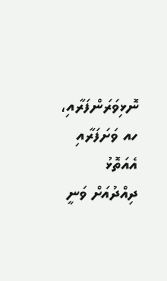ނޮޅިވަރަންފަރާއި، ހއ ވަށަފަރާއި އެއަތޮޅު ދިއްދުއަށް ވަނީ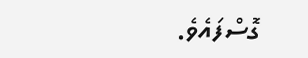ގޮސްފައެވެ.